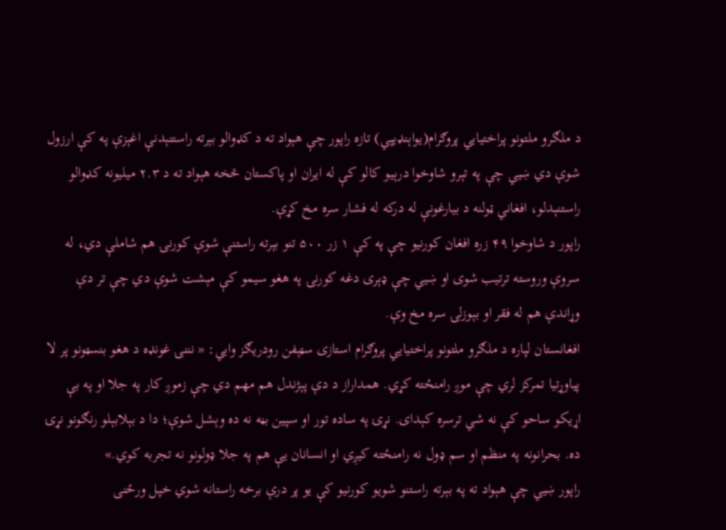د ملګرو ملتونو پراختیايي پروګرام(یواېنډيپي) تازه راپور چې هېواد ته د کډوالو بېرته راستنېدنې اغېزې په کې ارزول شوې دي ښيي چې په تېرو شاوخوا درېیو کالو کې له ایران او پاکستان څخه هېواد ته د ۲.۳ میلیونه کډوالو راستنېدلو، افغاني ټولنه د بیارغونې له درکه له فشار سره مخ کړې.
راپور د شاوخوا ۴۹ زره افغان کورنیو چې په کې ۱ زر ۵۰۰ تنو بېرته راستنې شوې کورنۍ هم شاملې دي، له سروې وروسته ترتیب شوی او ښيي چې ډېری دغه کورنۍ په هغو سیمو کې مېشت شوې دي چې تر دې وړاندې هم له فقر او بېوزلۍ سره مخ وې.
افغانستان لپاره د ملګرو ملتونو پراختیايي پروګرام استازی سټېفن رودریګز وايي: « نننۍ غونډه د هغو بنسټونو پر لا پیاوړتیا تمرکز لري چې موږ رامنځته کړي. همداراز د دې پېژندل هم مهم دي چې زموږ کار په جلا او په بې اړیکو ساحو کې نه شي ترسره کېدای. نړۍ په ساده تور او سپین بڼه نه ده وېشل شوې؛ دا د بېلابېلو رنګونو نړۍ ده. بحرانونه په منظم او سم ډول نه رامنځته کیږي او انسانان یې هم په جلا ډولونو نه تجربه کوي.»
راپور ښيي چې هېواد ته په بېرته راستنو شویو کورنیو کې یو پر درې برخه راستانه شوي خپل ورځنی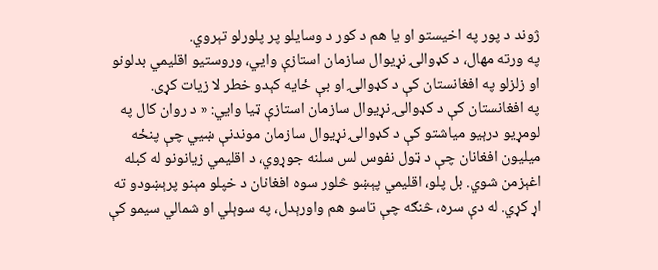ژوند د پور په اخیستو او یا هم د کور د وسایلو پر پلورلو تېروي.
په ورته مهال، د کډوالۍ نړیوال سازمان استازې وايي، وروستیو اقلیمي بدلونو او زلزلو په افغانستان کې د کډوالۍ او بې ځایه کېدو خطر لا زيات کړی.
په افغانستان کې د کډوالۍ نړیوال سازمان استازې ټیا وايي: « د روان کال په لومړیو درېیو میاشتو کې د کډوالۍ نړیوال سازمان موندنې ښيي چې پنځه میلیون افغانان چې د ټول نفوس لس سلنه جوړوي، د اقلیمي زیانونو له کبله اغېزمن شوي. بل پلو، اقلیمي پېښو څلور سوه افغانان د خپلو مېنو پرېښودو ته اړ کړي. له دې سره، څنګه چې تاسو هم واورېدل، په سوېلي او شمالي سیمو کې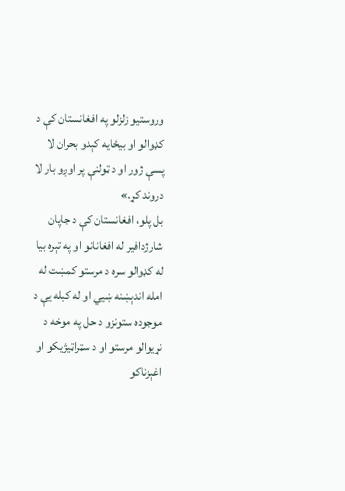وروستیو زلزلو په افغانستان کې د کډوالو او بيځایه کېدو بحران لا پسې ژور او د ټولنې پر اوږو بار لا دروند کړ.»
بل پلو، افغانستان کې د جاپان شارژدافیر له افغانانو او په تېره بیا له کډوالو سره د مرستو کمښت له امله اندېښنه ښيي او له کبله یې د موجوده ستونزو د حل په موخه د نړیوالو مرستو او د سټراټیژیکو او اغېزناکو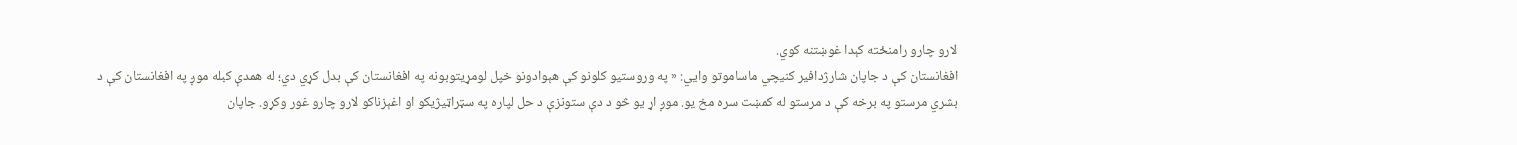لارو چارو رامنځته کېدا غوښتنه کوي.
افغانستان کې د جاپان شارژدافیر کنیچي ماساموتو وايي: « په وروستیو کلونو کې هېوادونو خپل لومړیتوبونه په افغانستان کې بدل کړي دي؛ له همدې کبله موږ په افغانستان کې د بشري مرستو په برخه کې د مرستو له کمښت سره مخ یو. موږ اړ یو څو د دې ستونزې د حل لپاره په سټراټیژیکو او اغېزناکو لارو چارو غور وکړو. جاپان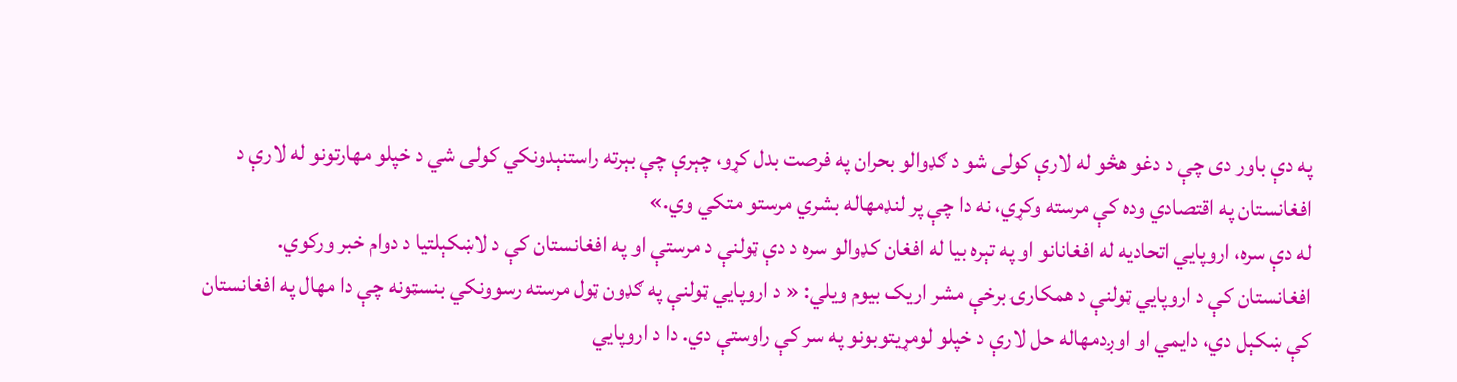په دې باور دی چې د دغو هڅو له لارې کولی شو د ګډوالو بحران په فرصت بدل کړو، چېرې چې بېرته راستنېدونکي کولی شي د خپلو مهارتونو له لارې د افغانستان په اقتصادي وده کې مرسته وکړي، نه دا چې پر لنډمهاله بشري مرستو متکي وي.»
له دې سره، اروپايي اتحادیه له افغانانو او په تېره بیا له افغان کډوالو سره د دې ټولنې د مرستې او په افغانستان کې د لاښکېلتیا د دوام خبر ورکوي.
افغانستان کې د اروپايي ټولنې د همکارۍ برخې مشر اریک بیوم ویلي: « د اروپايي ټولنې په ګډون ټول مرسته رسوونکي بنسټونه چې دا مهال په افغانستان کې ښکېل دي، دایمي او اوږدمهاله حل لارې د خپلو لومړیتوبونو په سر کې راوستې دي. دا د اروپايي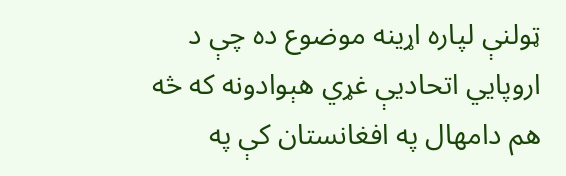ټولنې لپاره اړینه موضوع ده چې د اروپايي اتحادیې غړي هېوادونه که څه هم دامهال په افغانستان کې په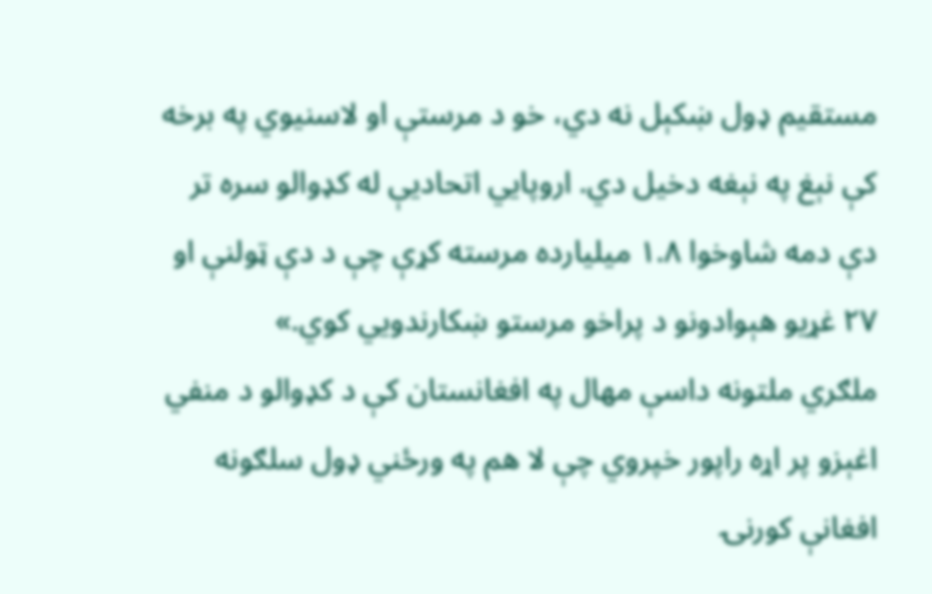مستقیم ډول ښکېل نه دي، خو د مرستې او لاسنیوي په برخه کې نېغ په نېغه دخیل دي. اروپايي اتحادیې له کډوالو سره تر دې دمه شاوخوا ۱.۸ میلیارده مرسته کړې چې د دې ټولنې او ۲۷ غړیو هېوادونو د پراخو مرستو ښکارندويي کوي.»
ملګري ملتونه داسې مهال په افغانستان کې د کډوالو د منفي اغېزو پر اړه راپور خپروي چې لا هم په ورځني ډول سلګونه افغانې کورنۍ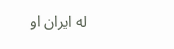له ایران او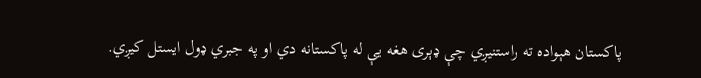پاکستان هېواده ته راستنیږي چې ډېری هغه یې له پاکستانه دي او په جبري ډول ایستل کیږي.